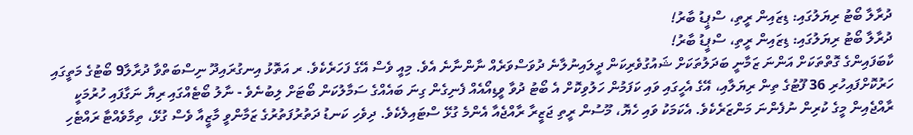ދުރާލާ ބޯޓު ރިޔަލުގައި: ޑިޒައިން ރީތި، ސްޕީޑު ބާރު!
ދުރާލާ ބޯޓު ރިޔަލުގައި: ޑިޒައިން ރީތި، ސްޕީޑު ބާރު!
ކާބަފައިންގެ ގޮތްތަކަށް އަންނަ ޒަމާނީ ބަދަލުތަކަށް ޝައުގުވެރިކަން ދީލައިނުލާނެ ދުވަސްވަރެއް ނާންނާނެ އެވެ. މިއީ ވެސް އޭގެ ފަހަރެކެވެ. ރ އަތޮޅު އިނގުރައިދޫ ނިސްބަތްވާ ދުރާލާ9 ބޯޓުގެ މަތީގައި ހަރުކޮށްފައިހުރި 36 ފޫޓުގެ ތިން ރިޔަލާއި، އޭގެ އެހީގައި ވައި ކަފަމުން ހަލުވިކޮށް އެ ބޯޓު ދުވާ ވީޑިއޯއެއް ފެނިގެން ގިނަ ބައެއްގެ ސަމާލުކަން ބޯޓަށް ލިބުނެވެ - ނާލު ބޯޓެއްގައި ރިޔާ ނަގާފައި ހުރުމަކީ ރާއްޖެއިން މީގެ ކުރިން ނުފެންނަ މަންޒަރެކެވެ. އެކަމަކު ވައި ހެޔޮ، މޫސުން ރީތި ޖަޒީރާ ރާއްޖެއާ އެންމެ ގުޅޭ ސްޓައިލެކެވެ. ދިވެހި ކަނޑު ދަތުރުފަތުރުގެ ޒަމާންވީ މާޒީއާ ވެސް ގުޅޭ، ތިމާވެއްޓާ ރައްޓެހި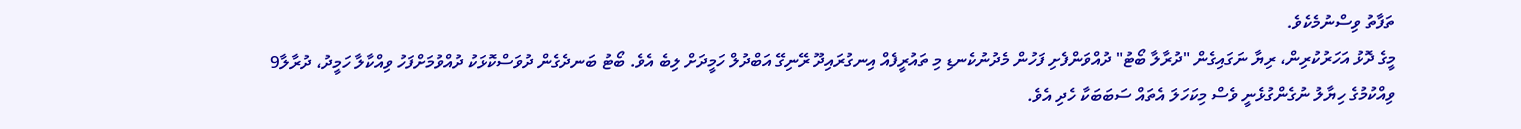ތަފާތު ވިސްނުމެކެވެ.
މީގެ ދޮޅު އަހަރުކުރިން، ރިޔާ ނަގައިގެން "ދުރާލާ ބޯޓު" ދުއްވަންފެށި ފަހުން މެދުނުކެނޑި މި ތައުރީފެއް އިނގުރައިދޫ ރޭނިގޭ އަބްދުލް ހަމީދަށް ލިބެ އެވެ. ބޯޓު ބަނދެގެން ދުވަސްކޮޅަކު ދުއްވުމަށްފަހު ވިއްކާލާ ހަމީދު، ދުރާލާ9 ވިއްކުމުގެ ހިޔާލު ނުގެންގުޅެނީ ވެސް މިކަހަލަ އެތައް ސަބަބަކާ ހެދި އެވެ.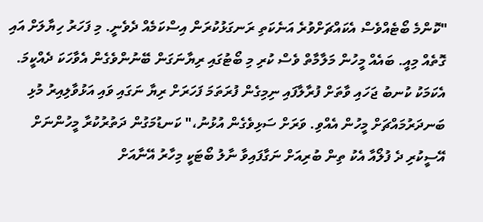"ކޮންމެ ބޯޓެއްވެސް އެކައްޗަށްވުރެ އަނެކަތި ރަނގަޅުކުރަން އިސްކަމެއް ދެވެނީ. މި ފަހަރު ހިޔާލަށް އައި ގޮތެއް މިއީ. ބައެއް މީހުން މަލާމާތް ވެސް ކުރި މި ބޯޓުގައި ރިޔާނަގަން ބޭނުންވެގެން އެވާހަކަ ދެއްކީމަ. އެކަމަކު ކުނބު ޖަހައި ވާތަށް ފުރާލާފައި ނިމިގެން ފުރަތަމަ ފަހަރަށް ރިޔާ ނަގައި ވައި އަޅުވާލިއިރު މުޅި ބަނދަރުމައްޗަށް މީހުން އެއްވި. ވަރަށް ސަޅިވެގެން އުޅުނު،" ކަނޑުމަގުން ދަތުރުކުރާ މީހުންނަށް އޭސީކުރި ދެ ފުލޯއާ އެކު ތިން ބުރިއަށް ނަގާފައިވާ ނާލު ބޯޓަކީ މިހާރު އޭނާއަށް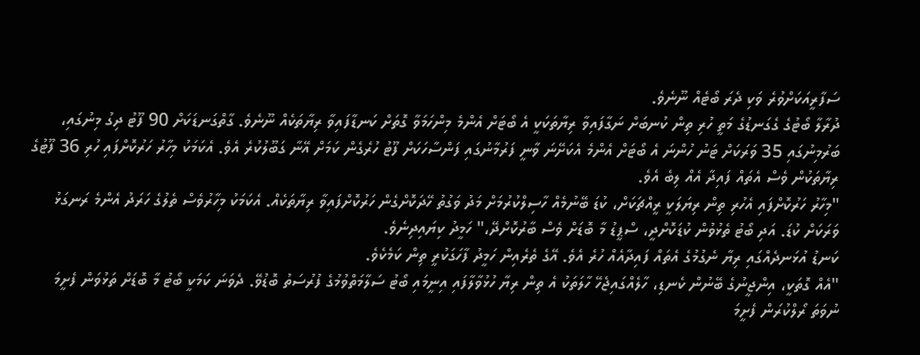ސަފާރީއަކަށްވުރެ ވަކި ދެރަ ބޯޓެއް ނޫނެވެ.
ދުރާލާ ބޯޓުގެ ގެގަނޑުގެ މަތީ ހުރި ތިން ކުނބަށް ނަގާފައިވާ ރިޔާތަކަކީ އެ ބޯޓަށް އެންމެ މިންހަމަވާ ގޮތަށް ކަނޑާފައިވާ ރިޔާތަކެއް ނޫނެވެ. ގާތްގަނޑަކަށް 90 ފޫޓު ދިގު މިނުގައި، ބަރުމިނުގައި 35 ވަރަކަށް ޓަނު ހުންނަ އެ ބޯޓަށް އެންމެ އެކަށޭނަ ވާނީ ފަރުމާނުގައި ފަންސާހަކަށް ފޫޓު ހުރެގެން ކަމަށް އޭނާ ގަބޫލުކުރެ އެވެ. އެކަމަކު މިހާރު ހަރުކޮށްފައި ހުރި 36 ފޫޓުގެ ރިޔާތަކުން ވެސް އެތައް ފައިދާ އެއް ލިބެ އެވެ.
"މިހާރު ހަރުކޮށްފައި އެހުރި ތިން ރިޔަލަކީ ރީއްޗަކަށް، ކުޑަ ބޭނުމެއް ހާސިލްކުރުމަށް މަދު ވަގުތު ހޭދަކޮށްގެން ހަރުކޮށްފައިވާ ރިޔާތަކެއް. އެކަމަކު މިހާރުވެސް ތެލުގެ ހަރަދު އެންމެ ރަނގަޅު ވަރަކަށް ކުޑަ. އަދި ބޯޓު ތެޅުވުން ކުޑަކޮށްދީ، ސްޕީޑު މާ ބޮޑަށް ވެސް ބާރުކޮށްދޭ،" ހަމީދު ކިޔައިދިނެވެ.
ކަނޑު އުޅަނދެއްގައި ރިޔާ ނެގުމުގެ އެތައް ފައިދާއެއް ހުރެ އެވެ. އޭގެ ތެރެއިން ހަމީދު ފާހަގަކުރީ ތިން ކަމެކެވެ.
"އެއް ގޮތަކީ، އިންޖީނުގެ ބޭނުން ކެނޑި، ހާލެއްގައިޖެހޭ ހާލަތަކު އެ ތިން ރިޔާ ހުޅުވާލާފައި އިނީމައި ބޯޓު ސަލާމަތްވުމުގެ ފުރުސަތު ބޮޑުވޭ. ދެވަނަ ކަމަކީ ބޯޓު މާ ބޮޑަށް ތަޅުވަން ފެށީމަ ނުވަތަ ރޯލްކުރަން ފެށީމަ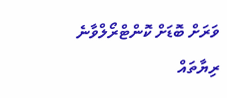ވަރަށް ބޮޑަށް ކޮންޓްރޯލްވާނެ ރިޔާތައް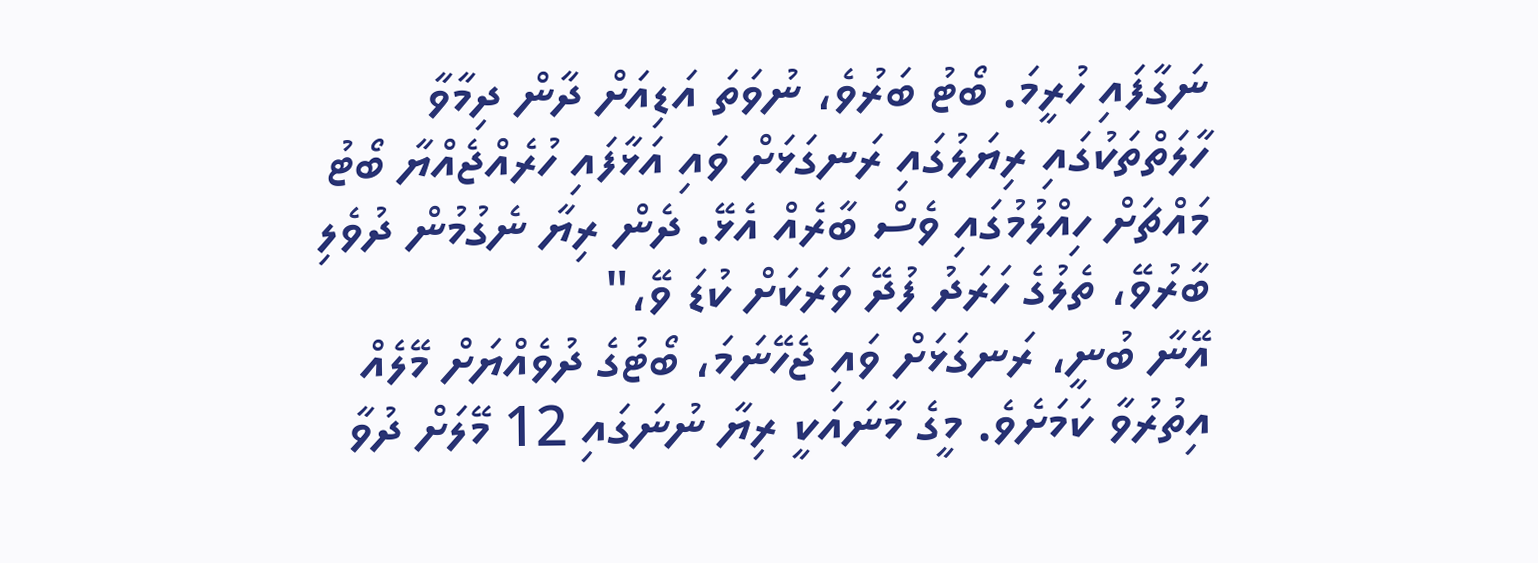ނަގާފައި ހުރީމަ. ބޯޓު ބަރުވެ، ނުވަތަ އަޑިއަށް ދާން ދިމާވާ ހާލަތްތަކުގައި ރިޔަލުގައި ރަނގަޅަށް ވައި އަޅާފައި ހުރެއްޖެއްޔާ ބޯޓު މައްޗަށް ހިއްލުމުގައި ވެސް ބާރެއް އެޅޭ. ދެން ރިޔާ ނެގުމުން ދުވެލި ބާރުވޭ، ތެލުގެ ހަރަދު ފުދޭ ވަރަކަށް ކުޑަ ވޭ،"
އޭނާ ބުނީ، ރަނގަޅަށް ވައި ޖެހޭނަމަ، ބޯޓުގެ ދުވެއްޔަށް މޭލެއް އިތުރުވާ ކަމަށެވެ. މީގެ މާނައަކީ ރިޔާ ނުނަގައި 12 މޭލަށް ދުވާ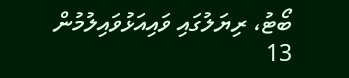ބޯޓު، ރިޔަލުގައި ވައިއަޅުވައިލުމުން 13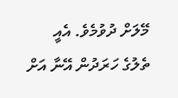މޭލަށް ދުވުމެވެ. އެއީ ތެލުގެ ހަރަދުން އޭނާ އަށް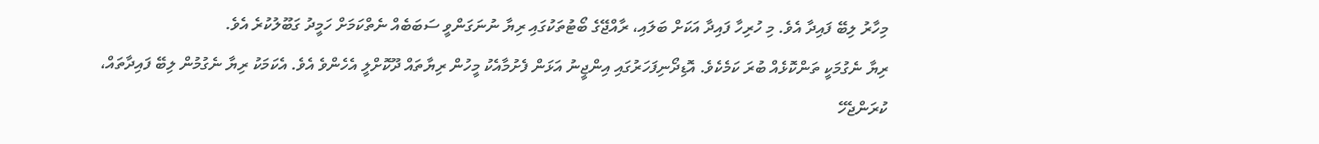މިހާރު ލިބޭ ފައިދާ އެވެ. މި ހުރިހާ ފައިދާ އަކަށް ބަލައި، ރާއްޖޭގެ ބޯޓުތަކުގައި ރިޔާ ނުނަގަންވީ ސަބަބެއް ނެތްކަމަށް ހަމީދު ގަބޫލުކުރެ އެވެ.
ރިޔާ ނެގުމަކީ ތަންކޮޅެއް ބުރަ ކަމެކެވެ. އޮޑިދޯނިފަހަރުގައި އިންޖީނު އަޅަން ފެށުމާއެކު މީހުން ރިޔާތައް ދޫކޮށްލީ އެހެންވެ އެވެ. އެކަމަކު ރިޔާ ނެގުމުން ލިބޭ ފައިދާތައް، ކުރަންޖެހޭ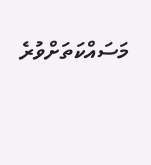މަސައްކަތަށްވުރެ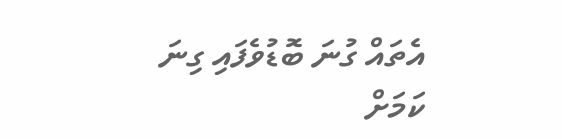އެތައް ގުނަ ބޮޑުވެފައި ގިނަ ކަމަށް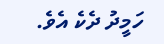ހަމީދު ދެކެ އެވެ.